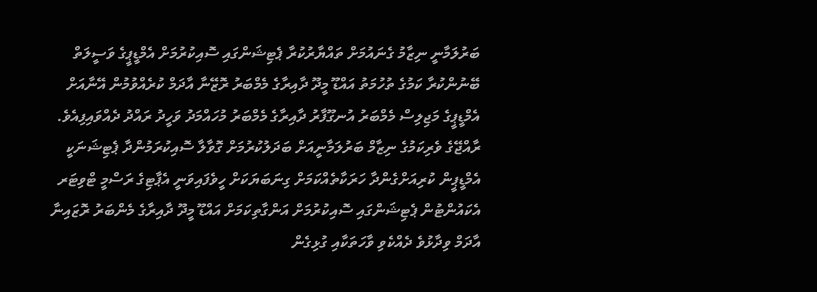ބަރުލަމާނީ ނިޒާމު ގެނައުމަށް ތައްޔާރުކުރާ ޕެޓިޝަންގައި ސޮއިކުރުމަށް އެމްޑީޕީގެ ވަސީލަތް ބޭނުންކުރާ ކަމުގެ ތުހުމަތު އައްޑޫ މީދޫ ދާއިރާގެ މެމްބަރު ރޮޒޭނާ އާދަމް ކުރެއްވުމުން އޭނާއަށް އެމްޑީޕީގެ މަޖިލިސް މެމްބަރު އުނގޫފާރު ދާއިރާގެ މެމްބަރު މުހައްމަދު ވަހީދު ރައްދު ދެއްވައިފިއެވެ.
ރާއްޖޭގެ ވެރިކަމުގެ ނިޒާމް ބަރުލަމާނީއަށް ބަދަލުކުރުމަށް ގޮވާލާ ސޮއިކުރަމުންދާ ޕެޓިޝަނަކީ އެމްޑީޕީން ކުރިއަށްގެންދާ ހަރަކާތެއްކަމަށް ގިނަބަޔަކަށް ހީވެފައިވަނީ އެޕާޓިގެ ރަސްމީ ޓްވިޓަރ އެކައުންޓުން ޕެޓިޝަންގައި ސޮއިކުރުމަށް އަންގާތިކަމަށް އައްޑޫ މީދޫ ދާއިރާގެ މެންބަރު ރޮޒައިނާ އާދަމް ވިދާޅުވެ ދެއްކެވި ވާހަތަކާއި ގުޅިގެން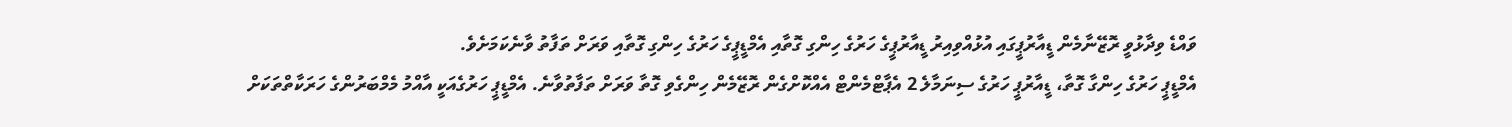ވައްޑެ ވިދާޅުވީ ރޮޒޭނާމެން ޑީއާރުޕީގައި އުޅުއްވިއިރު ޑީއާރުޕީގެ ހަރުގެ ހިންގި ގޮތާއި އެމްޑީޕީގެ ހަރުގެ ހިންގި ގޮތާއި ވަރަށް ތަފާތު ވާނެކަމަށެވެ.
އެމްޑީޕީ ހަރުގެ ހިންގާ ގޮތާ، ޑީއާރުޕީ ހަރުގެ ސިނަމާލެ 2 އެޕާޓްމެންޓް އެއްކޮށްގެން ރޮޒޭމެން ހިންގެވި ގޮތާ ވަރަށް ތަފާތުވާނެ. އެމްޑީޕީ ހަރުގެއަކީ އާއްމު މެމްބަރުންގެ ހަރަކާތްތަކަށް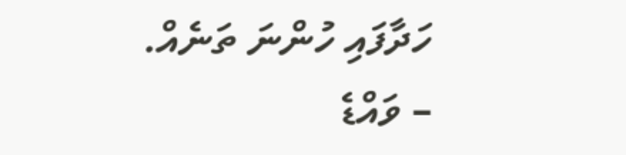ހަދާފައި ހުންނަ ތަނެއް.
– ވައްޑެ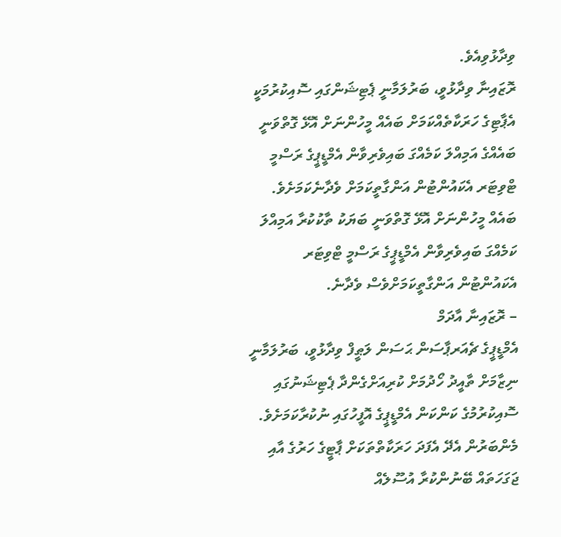ވިދާޅުވިއެވެ.
ރޮޒައިނާ ވިދާޅުވީ، ބަރުލަމާނީ ޕެޓިޝަންގައި ސޮއިކުރުމަކީ އެޕާޓިގެ ހަރަކާތެއްކަމަށް ބައެއް މީހުންނަށް އޮޅޭ ގޮތްވަނީ ބައެއްގެ އަމިއްލަ ކަމެއްގަ ބައިވެރިވާން އެމްޑީޕީގެ ރަސްމީ ޓްވިޓަރ އެކައުންޓުން އަންގާތީކަމަށް ވެދާނެކަމަށެވެ.
ބައެއް މީހުންނަށް އޮޅޭ ގޮތްވަނީ ބަޔަކު ތާކުކުރާ އަމިއްލަ ކަމެއްގަ ބައިވެރިވާން އެމްޑީޕީގެ ރަސްމީ ޓްވިޓަރ އެކައުންޓުން އަންގާތީކަމަށްވެސް ވެދާނެ.
– ރޮޒައިނާ އާދަމް
އެމްޑީޕީގެ ޗެއަރޕާސަން ޙަސަން ލަޠީފް ވިދާޅުވީ، ބަރުލަމާނީ ނިޒާމަށް ތާއީދު ހޯދުމަށް ކުރިއަށްގެންދާ ޕެޓިޝަނުގައި ސޮއިކުރުމުގެ ކަންކަން އެމްޑީޕީގެ އޮފީހުގައި ނުކުރާކަމަށެވެ. މެންބަރުން އެދޭ އެފަދަ ހަރަކާތްތަކަށް ޕާޓީގެ ހަރުގެ އާއި ޖަގަހަތައް ބޭނުންކުރާ އުސޫލެއް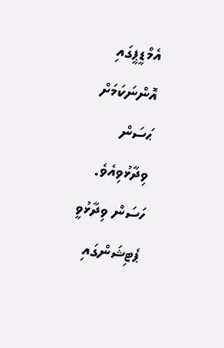އެމްޑީޕީގައި އޮންނަކަމަށް ޙަސަން ވިދާޅުވިއެވެ.
ހަސަން ވިދާޅުވީ ޕެޓިޝަންގައި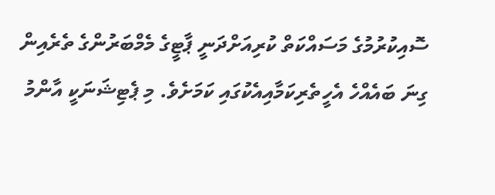ސޮއިކުރުމުގެ މަސައްކަތް ކުރިއަށްދަނީ ޕާޓީގެ މެމްބަރުންގެ ތެރެއިން ގިނަ ބައެއްހެ އެހީތެރިކަމާއިއެކުގައި ކަމަށެވެ. މި ޕެޓިޝަނަކީ އާންމު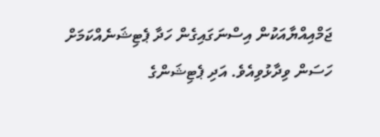ޖަމްއިއްޔާއަކުން އިސްނަގައިގެން ހަދާ ޕެޓިޝަނެއްކަމަށް ހަސަން ވިދާޅުވިއެވެ. އަދި ޕެޓިޝަންގެ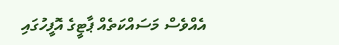އެއްވެސް މަސައްކަތެއް ޕާޓީގެ އޮފީހުގައި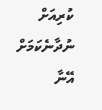ކުރިއަށް ނުދާނެކަމަށް އޭނާ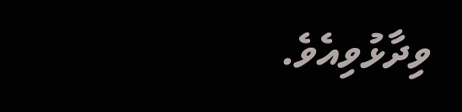ވިދާޅުވިއެވެ.